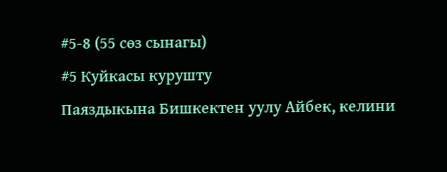#5-8 (55 сөз сынагы)
#5 Куйкасы курушту
Паяздыкына Бишкектен уулу Айбек, келини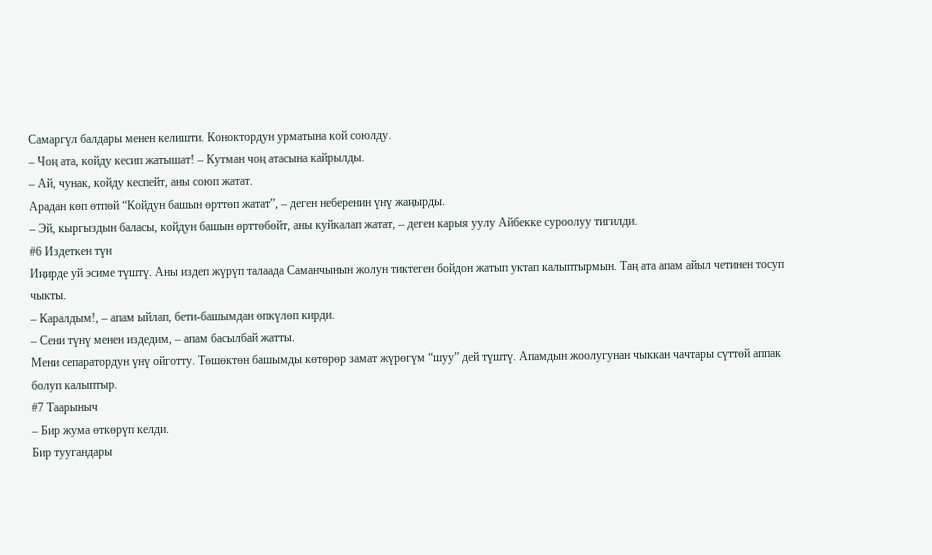Самаргүл балдары менен келишти. Коноктордун урматына кой союлду.
– Чоң ата, койду кесип жатышат! – Кутман чоң атасына кайрылды.
– Ай, чунак, койду кеспейт, аны союп жатат.
Арадан көп өтпөй “Койдун башын өрттөп жатат”, – деген неберенин үнү жаңырды.
– Эй, кыргыздын баласы, койдун башын өрттөбөйт, аны куйкалап жатат, – деген карыя уулу Айбекке суроолуу тигилди.
#6 Издеткен түн
Иңирде уй эсиме түштү. Аны издеп жүрүп талаада Саманчынын жолун тиктеген бойдон жатып уктап калыптырмын. Таң ата апам айыл четинен тосуп чыкты.
– Каралдым!, – апам ыйлап, бети-башымдан өпкүлөп кирди.
– Сени түнү менен издедим, – апам басылбай жатты.
Мени сепаратордун үнү ойготту. Төшөктөн башымды көтөрөр замат жүрөгүм “шуу” дей түштү. Апамдын жоолугунан чыккан чачтары сүттөй аппак болуп калыптыр.
#7 Таарыныч
– Бир жума өткөрүп келди.
Бир туугандары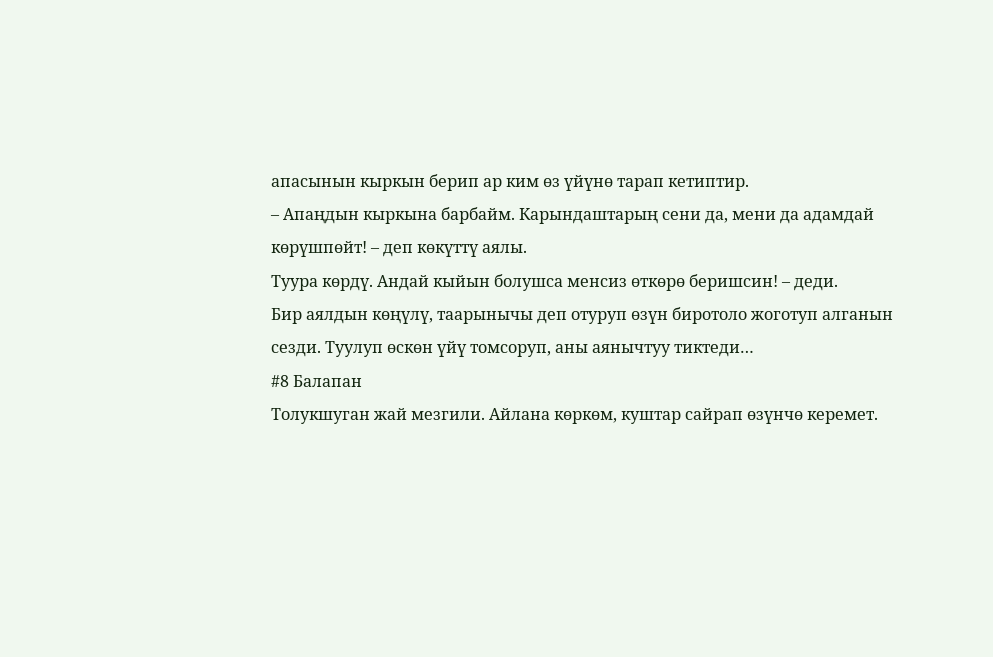апасынын кыркын берип ар ким өз үйүнө тарап кетиптир.
– Апаңдын кыркына барбайм. Карындаштарың сени да, мени да адамдай көрүшпөйт! – деп көкүттү аялы.
Туура көрдү. Андай кыйын болушса менсиз өткөрө беришсин! – деди.
Бир аялдын көңүлү, таарынычы деп отуруп өзүн биротоло жоготуп алганын сезди. Туулуп өскөн үйү томсоруп, аны аянычтуу тиктеди…
#8 Балапан
Толукшуган жай мезгили. Айлана көркөм, куштар сайрап өзүнчө керемет.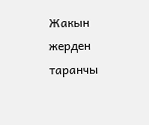Жакын жерден таранчы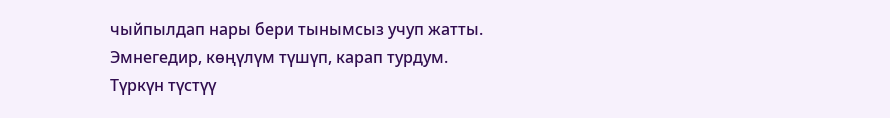чыйпылдап нары бери тынымсыз учуп жатты. Эмнегедир, көңүлүм түшүп, карап турдум.
Түркүн түстүү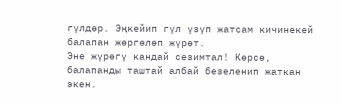гүлдөр. Эңкейип гүл үзүп жатсам кичинекей балапан жөргөлөп жүрөт.
Эне жүрөгү кандай сезимтал! Көрсө, балапанды таштай албай безеленип жаткан экен.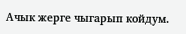Ачык жерге чыгарып койдум.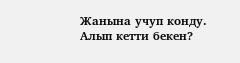Жанына учуп конду. Алып кетти бекен?